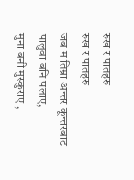रुख र पातहरु
रुख र पातहरु
जब म तिम्रा अन्तर कून्तरबाट
पालुवा बनि पलाए,
मुना बनी मुस्कुराए ,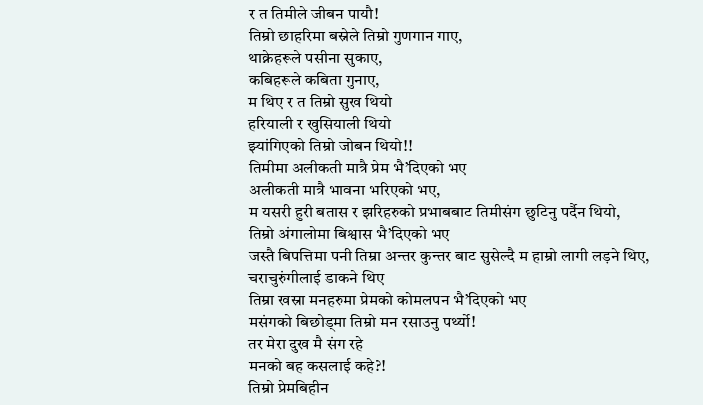र त तिमीले जीबन पायौ!
तिम्रो छाहरिमा बस्नेले तिम्रो गुणगान गाए,
थाक्नेहरूले पसीना सुकाए,
कबिहरूले कबिता गुनाए,
म थिए र त तिम्रो सुख थियो
हरियाली र खुसियाली थियो
झ्यांगिएको तिम्रो जोबन थियो!!
तिमीमा अलीकती मात्रै प्रेम भै’दिएको भए
अलीकती मात्रै भावना भरिएको भए,
म यसरी हुरी बतास र झरिहरुको प्रभाबबाट तिमीसंग छुटिनु पर्दैन थियो,
तिम्रो अंगालोमा बिश्वास भै’दिएको भए
जस्तै बिपत्तिमा पनी तिम्रा अन्तर कुन्तर बाट सुसेल्दै म हाम्रो लागी लड़ने थिए,
चराचुरुंगीलाई डाकने थिए
तिम्रा खस्रा मनहरुमा प्रेमको कोमलपन भै’दिएको भए
मसंगको बिछोड्मा तिम्रो मन रसाउनु पर्थ्यो!
तर मेरा दुख मै संग रहे
मनको बह कसलाई कहे?!
तिम्रो प्रेमबिहीन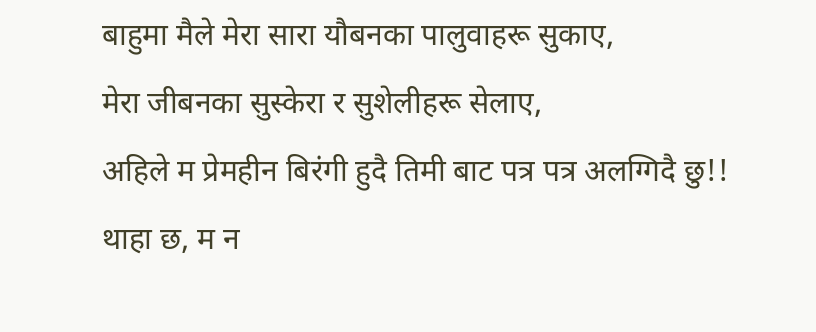बाहुमा मैले मेरा सारा यौबनका पालुवाहरू सुकाए,
मेरा जीबनका सुस्केरा र सुशेलीहरू सेलाए,
अहिले म प्रेमहीन बिरंगी हुदै तिमी बाट पत्र पत्र अलग्गिदै छु!!
थाहा छ, म न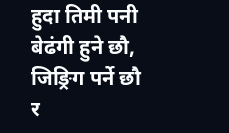हुदा तिमी पनी बेढंगी हुने छौ,
जिङ्रिग पर्ने छौ र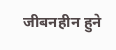जीबनहीन हुने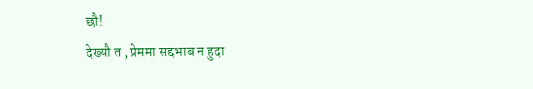छौ!
देख्यौ त , प्रेममा सद्दभाब न हुदा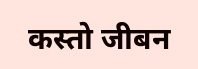कस्तो जीबन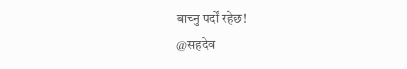बाच्नु पर्दों रहेछ!
@सहदेव